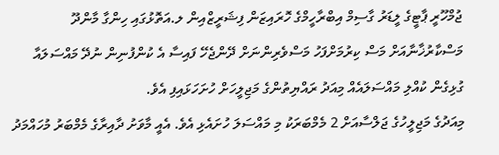ޖުމްހޫރީ ޕާޓީގެ ލީޑަރު ގާސިމް އިބްރާހީމްގެ ހޮރައިޒަން ފިޝަރީޒްއިން ލ.އަތޮޅުގައި ހިންގާ މާންދޫ މަސްކާރުޚާނާއަށް މަސް ކިރުމަށްފަހު މަސްވެރިންނަށް ދޭންޖެހޭ ފައިސާ އެ ކުންފުނިން ނުދޭ މައްސަލައާ ގުޅިގެން ކުއްލި މައްސަލައެއް މިއަދު ރައްޔިތުންގެ މަޖިލީހަށް ހުށަހަޅައިފި އެވެ.
މިއަދުގެ މަޖިލީހުގެ ޖަލްސާއަށް 2 މެމްބަރަކު މި މައްސަލަ ހުށައެޅި އެވެ. އެއީ މާވަށު ދާއިރާގެ މެމްބަރު މުހައްމަދު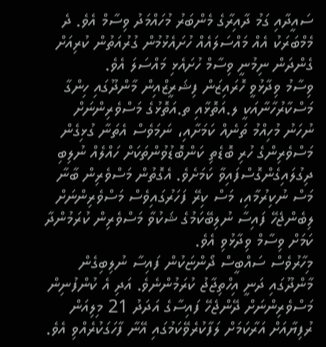ސައީދާއި ގަމު ދާއިރާގެ މެންބަރު މުހައްމަދު ވިސާމް އެވެ. ދެ މެމްބަރަކު އެއް މައްސަލައެއް ހުށައެޅުމުން ގުރުއަތުން ކުރިއަށް ގެންދަން ނިމުނީ ވިސާމް ހުށައެޅި މައްސަލަ އެވެ.
ވިސާމު ވިދާޅުވީ ހޮރައިޒަން ފިޝަރީޒްއިން މާންދޫގައި ހިންގާ މަސްކާރުހާނާއަކީ ލ.އަތޮޅާއި ތ.އަތޮޅުގެ މަސްވެރިންނަށް ނުހަނު މުހިއްމު ތަނެއް ކަމަށާއި، ނަމަވެސް އެތަނާ ގުޅިގެން މަސްވެރިންގެ ހުރި ބޮޑެތި ކަންބޮޑުވުންތަކަށް ހައްލެއް ނުލިބި ދިގުލައިގެންގޮސްފައިވާ ކަމަށެވެ. އެގޮތުން މަސްވެރިން ބާނާ މަސް ނުކިރުމާއި، މަސް ކިރޭ ފަހަރުގައިވެސް މަސްވެރިންނަށް ލިބެންޖެހޭ ފައިސާ ނުލިބޭކަމުގެ ޝަކުވާ މަސްވެރިން ކުރަމުންދާ ކަމަށް ވިސާމް ވިދާޅުވި އެވެ.
މިހާރުވެސް ސައްބީސް ދޯންޏަކުން ފައިސާ ނުލިބިގެން މާންދޫގައި ދަނީ އިހްތިޖާޖު ކުރަމުންނެވެ. އަދި އެ ކުންފުނިން މަސްވެރިންނަށް ދޭންޖެހޭ ފައިސާގެ އަދަދު 21 މިލިއަން ރުފިޔާއަށް އަރާކަމަށް ލަފާކުރެވޭކަމުގައި އޭނާ ފާހަގަކުރެއްވި އެވެ.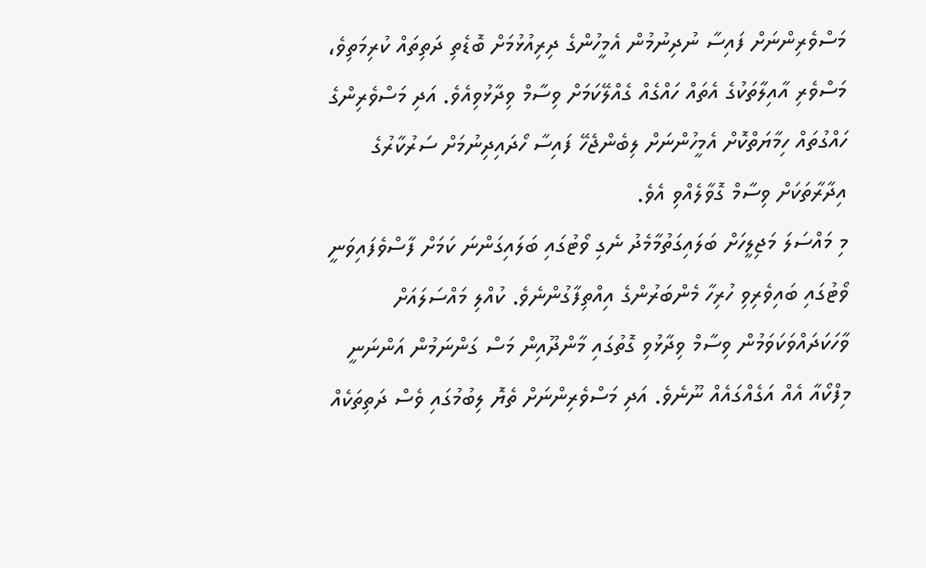މަސްވެރިންނަށް ފައިސާ ނުދިނުމުން އެމީހުންގެ ދިރިއުޅުމަށް ބޮޑެތި ދަތިތައް ކުރިމަތިވެ، މަސްވެރި އާއިލާތަކުގެ އެތައް ހައްގެއް ގެއްލޭކަމަށް ވިސާމް ވިދާޅުވިއެވެ. އަދި މަސްވެރިންގެ ހައްގުތައް ހިމާޔަތްކޮށް އެމީހުންނަށް ލިބެންޖެހޭ ފައިސާ ހޯދައިދިނުމަށް ސަރުކާރުގެ އިދާރާތަކަށް ވިސާމް ގޮވާލެއްވި އެވެ.
މި މައްސަލަ މަޖިލީހަށް ބަލައިގަތުމާމެދު ނެގި ވޯޓުގައި ބަލައިގަންނަ ކަމަށް ފާސްވެފައިވަނީ ވޯޓުގައި ބައިވެރިވި ހުރިހާ މެންބަރުންގެ އިއްތިފާގުންނެވެ. ކުއްލި މައްސަލައަށް ވާހަކަދައްވަކަވަމުން ވިސާމް ވިދާޅުވި ގޮތުގައި މާންދޫއިން މަސް ގަންނަމުން އަންނަނީ މިފްކޯއާ އެއް އަގެއްގައެއް ނޫނެވެ. އަދި މަސްވެރިންނަށް ތެޔޮ ލިބުމުގައި ވެސް ދަތިތަކެއް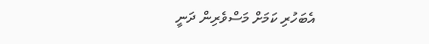އެބަހުރި ކަމަށް މަސްވެރިން ދަނީ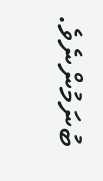ބުނަމުންނެވެ.